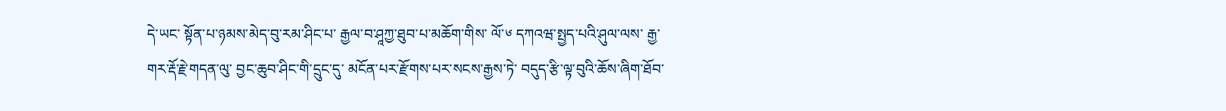དེ་ཡང་ སྟོན་པ་ཉམས་མེད་བུ་རམ་ཤིང་པ་ རྒྱལ་བ་ཤཱཀྱ་ཐུབ་པ་མཆོག་གིས་ ལོ་༦ དཀའཝ་སྤྱད་པའི་ཤུལ་ལས་ རྒྱ་གར་རྡོ་རྗེ་གདན་ལུ་ བྱང་ཆུབ་ཤིང་གི་དྲུང་དུ་ མངོན་པར་རྫོགས་པར་སངས་རྒྱས་ཏེ་ བདུད་རྩི་ལྟ་བུའི་ཆོས་ཞིག་ཐོབ་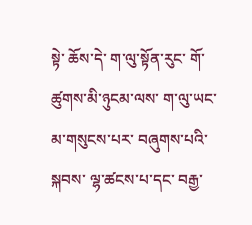སྟེ་ ཆོས་དེ་ ག་ལུ་སྟོན་རུང་ གོ་ཚུགས་མི་ཉུངམ་ལས་ ག་ལུ་ཡང་མ་གསུངས་པར་ བཞུགས་པའི་སྐབས་ ལྷ་ཚངས་པ་དང་ བརྒྱ་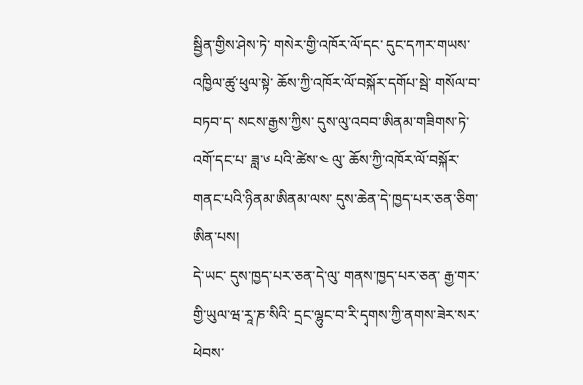སྦྱིན་གྱིས་ཤེས་ཏེ་ གསེར་གྱི་འཁོར་ལོ་དང་ དུང་དཀར་གཡས་འཁྱིལ་ཚུ་ཕུལ་སྟེ་ ཆོས་ཀྱི་འཁོར་ལོ་བསྐོར་དགོཔ་སྦེ་ གསོལ་བ་བཏབ་ད་ སངས་རྒྱས་ཀྱིས་ དུས་ལུ་འབབ་ཨིནམ་གཟིགས་ཏེ་ འགོ་དང་པ་ ཟླ་༦ པའི་ཚེས་༤ ལུ་ ཆོས་ཀྱི་འཁོར་ལོ་བསྐོར་གནང་པའི་ཉིནམ་ཨིནམ་ལས་ དུས་ཆེན་དེ་ཁྱད་པར་ཅན་ཅིག་ཨིན་པས།
དེ་ཡང་ དུས་ཁྱད་པར་ཅན་དེ་ལུ་ གནས་ཁྱད་པར་ཅན་ རྒྱ་གར་གྱི་ཡུལ་ཝ་རཱ་ཎ་སིའི་ དྲང་ལྷུང་བ་རི་དྭགས་ཀྱི་ནགས་ཟེར་སར་ཕེབས་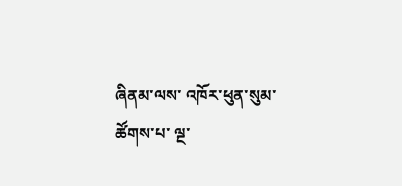ཞིནམ་ལས་ འཁོར་ཕུན་སུམ་ཚོགས་པ་ ལྔ་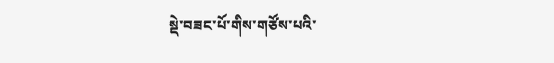སྡེ་བཟང་པོ་གིས་གཙོས་པའི་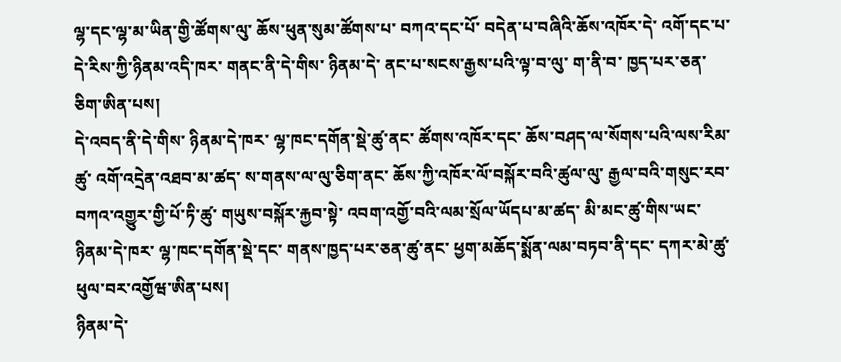ལྷ་དང་ལྷ་མ་ཡིན་གྱི་ཚོགས་ལུ་ ཆོས་ཕུན་སུམ་ཚོགས་པ་ བཀའ་དང་པོ་ བདེན་པ་བཞིའི་ཆོས་འཁོར་དེ་ འགོ་དང་པ་ དེ་རིས་ཀྱི་ཉིནམ་འདི་ཁར་ གནང་ནི་དེ་གིས་ ཉིནམ་དེ་ ནང་པ་སངས་རྒྱས་པའི་ལྟ་བ་ལུ་ ག་ནི་བ་ ཁྱད་པར་ཅན་ཅིག་ཨིན་པས།
དེ་འབད་ནི་དེ་གིས་ ཉིནམ་དེ་ཁར་ ལྷ་ཁང་དགོན་སྡེ་ཚུ་ནང་ ཚོགས་འཁོར་དང་ ཆོས་བཤད་ལ་སོགས་པའི་ལས་རིམ་ཚུ་ འགོ་འདྲེན་འཐབ་མ་ཚད་ ས་གནས་ལ་ལུ་ཅིག་ནང་ ཆོས་ཀྱི་འཁོར་ལོ་བསྐོར་བའི་ཚུལ་ལུ་ རྒྱལ་བའི་གསུང་རབ་བཀའ་འགྱུར་གྱི་པོ་ཏི་ཚུ་ གཡུས་བསྐོར་རྐྱབ་སྟེ་ འབག་འགྱོ་བའི་ལམ་སྲོལ་ཡོདཔ་མ་ཚད་ མི་མང་ཚུ་གིས་ཡང་ ཉིནམ་དེ་ཁར་ ལྷ་ཁང་དགོན་སྡེ་དང་ གནས་ཁྱད་པར་ཅན་ཚུ་ནང་ ཕྱག་མཆོད་སྨོན་ལམ་བཏབ་ནི་དང་ དཀར་མེ་ཚུ་ ཕུལ་བར་འགྱོཝ་ཨིན་པས།
ཉིནམ་དེ་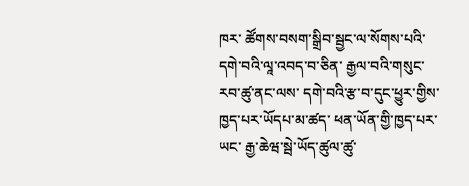ཁར་ ཚོགས་བསག་སྒྲིབ་སྦྱང་ལ་སོགས་པའི་ དགེ་བའི་ལཱ་འབད་བ་ཅིན་ རྒྱལ་བའི་གསུང་རབ་ཚུ་ནང་ལས་ དགེ་བའི་རྩ་བ་དུང་ཕྱུར་གྱིས་ ཁྱད་པར་ཡོདཔ་མ་ཚད་ ཕན་ཡོན་གྱི་ཁྱད་པར་ཡང་ རྒྱ་ཆེཝ་སྦེ་ཡོད་ཚུལ་ཚུ་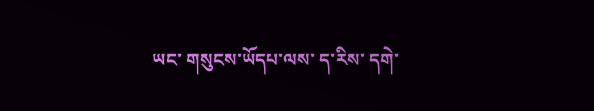ཡང་ གསུངས་ཡོདཔ་ལས་ ད་རིས་ དགེ་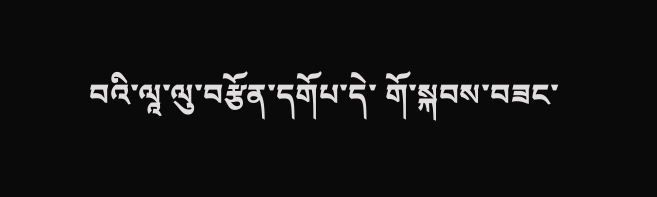བའི་ལཱ་ལུ་བརྩོན་དགོཔ་དེ་ གོ་སྐབས་བཟང་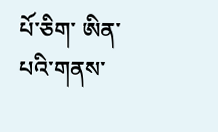པོ་ཅིག་ ཨིན་པའི་གནས་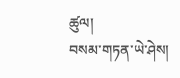ཚུལ།
བསམ་གཏན་ཡེ་ཤེས།